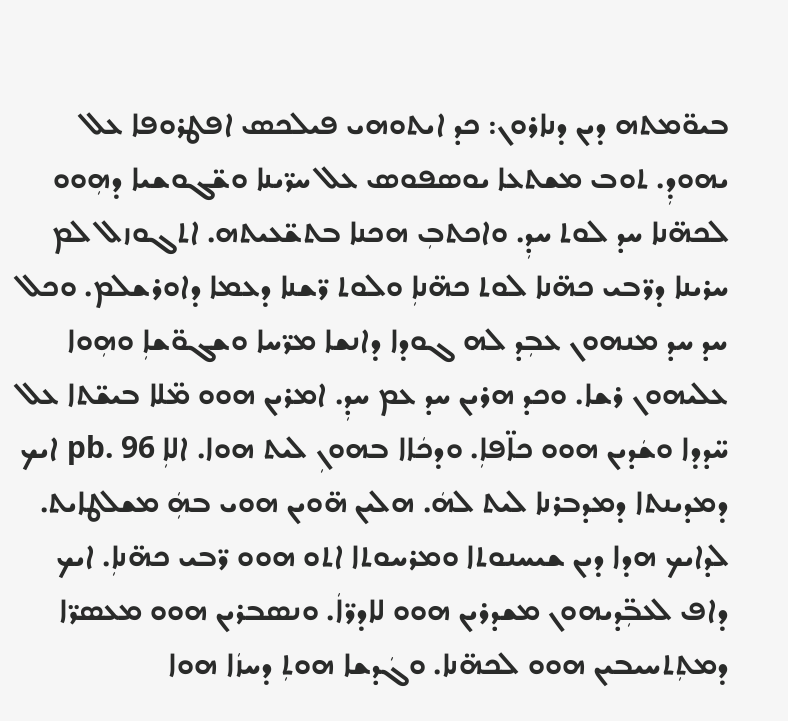ܒܝܘ̈ܡܬܗ ܕܝܢ ܕܢܐܪܘܢ: ܟܕ ܐܝܬܘܗܝ ܦܝܠܟܣ ܐܦܛܪܘܦܐ ܥܠ ܝܗܘܕܼ. ܬܘܒ ܡܫܬܥܐ ܝܘܣܦܘܣ ܥܠ ܚܪ̈ܝܢܐ ܘܫ̈ܓܘܫܝܐ ܕܗܼܘܘ ܠܟܗ̈ܢܐ ܚܕ ܠܘܬ ܚܕܼ. ܘܐܟܬܒܼ ܗܟܢܐ ܒܬܫ̈ܥܝܬܗ. ܐܬܓܘܙܠ ܠܡ ܚܪܝܢܐ ܕܪ̈ܒܝ ܟܗ̈ܢܐ ܠܘܬ ܟܗ̈ܢܐܼ ܘܠܘܬ ܪ̈ܫܢܐ ܕܥܡܐ ܕܐܘܪܫܠܡ. ܘܟܠ ܚܕ ܚܕ ܡܢܗܘܢ ܥܒܼܕ ܠܗ ܓܘܕܐ ܕܐܢܫܐ ܡܪ̈ܚܐ ܘܫܓܘ̈ܫܐܼ ܘܗܼܘܐ ܥܠܝܗܘܢ ܪܫܐ. ܘܟܕ ܗܪܝܢ ܚܕ ܥܡ ܚܕܼ. ܐܡܪܝܢ ܗܘܘ ܡ̈ܠܐ ܒܝܫ̈ܬܐ ܥܠ ܚ̈ܕܕܐ ܘܫܿܕܝܢ ܗܘܘ ܟܐ̈ܦܐܼ. ܘܕܟܿܐܐ ܒܗܘܢܼ ܠܝܬ ܗܘܐ. ܐܠܐܼ pb. 96 ܐܝܟ ܕܡܕܝܢܬܐ ܕܡܕܒܪܢܐ ܠܝܬ ܠܗܿ. ܗܠܝܢ ܗ̈ܘܝܢ ܗܘܝ ܒܗܼܿ ܡܫܠܛܐܝܬ. ܠܕܐܝܟ ܗܕܐ ܕܝܢ ܫܝܚܢܘܬܐ ܘܡܪܚܘܬܐ ܐܬܘ ܗܘܘ ܪ̈ܒܝ ܟܗ̈ܢܐܼ. ܐܝܟ ܕܐܦ ܠܥܒܼ̈ܕܝܗܘܢ ܡܫܕܪܝܢ ܗܘܘ ܠܐܕܪ̈ܐܿ. ܘܢܣܒܪܝܢ ܗܘܘ ܡܥܣܪ̈ܐ ܕܡܬܼܬܚܝܒܝܢ ܗܘܘ ܠܟܗ̈ܢܐ. ܘܓܿܕܫܐ ܗܘܬܼ ܕܚܙܿܐ ܗܘܐ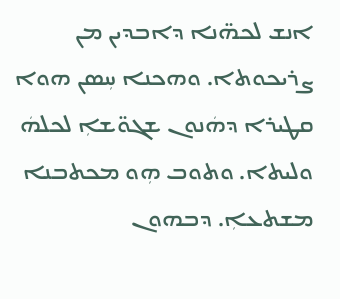ܐܢܫ ܠܟܗ̈ܢܐ ܕܐܒܕܝܢ ܡܢ ܨܪܝܟܘܬܐ. ܘܗܟܢܐ ܚܼܣܢ ܗܘܐ ܩܛܝܪܐ ܕܗܿܢܘܢ ܫܓܘ̈ܫܐܼ ܠܟܠܗܿ ܘܠܝܬܐ. ܘܬܘܒ ܗܼܘ ܡܟܬܒܢܐ ܡܫܬܥܐܼ. ܕܒܗܘܢ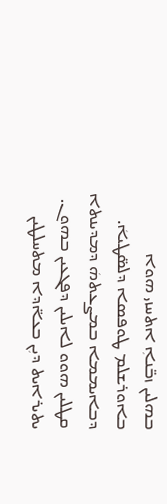ܒܗܠܝܢ ܙܒ̈ܢܐܼ ܐܬܚܙܝ ܗܘܐ ܒܐܘܪܫܠܡ ܛܘܦܣܐ ܕܠܣ̈ܛܝܐܿ. ܕܒܐܝܡܡܐ ܒܡܨܥܬܗܿ ܕܡܕܝܢܬܐ ܩܛܠܝܢ ܗܘܘ ܠܐܝܠܝܢ ܕܦܓܥܝܢ ܒܗܘܢ. ܝܬܝܪܐܝܬ ܕܝܼܢ ܒܥܐ̈ܕܐ ܡܬܚܠܛܝܢ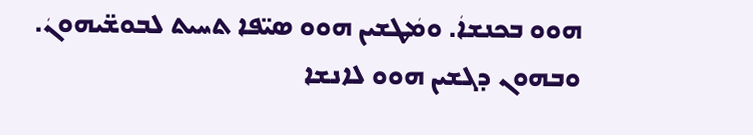ܗܘܘ ܒܟܢܫܐܿ. ܘܡܿܛܫܝܢ ܗܘܘ ܣܝ̈ܦܐ ܬܚܝܬ ܠܒܘܫ̈ܝܗܘܢܿ. ܘܒܗܘܢ ܕܓܫܝܢ ܗܘܘ ܠܐܢܫܐ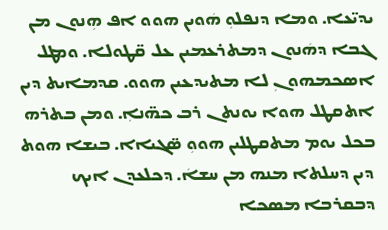ܝܕܝ̈ܥܐ. ܘܡܐ ܕܢܦܠܘܼ ܗܿܘܝܢ ܗܘܘ ܐܦ ܗܼܢܘܢ ܡܢ ܓܒܐ ܕܗܿܢܘܢ ܕܡܬܪܥܡܝܢ ܥܠ ܩ̈ܛܘܠܐ. ܘܡܛܠ ܐܣܟܡܗܘܢܼ ܠܐ ܡܬܝܕܥܝܢ ܗܘܘ. ܩܕܡܐܝܬ ܕܝܢ ܐܬܩܛܠ ܗܘܐ ܝܘܢܬܢ ܪܒ ܟܗ̈ܢܐܼ. ܘܡܢ ܒܬܪܗ ܒܟܠ ܝܘܡ ܡܬܩܛܠܝܢ ܗܘܘܼ ܣ̈ܓܝܐܐ. ܒܝܫܐ ܗܘܬ ܕܝܢ ܕܚܠܬܐ ܡܢܗ ܡܢ ܚܫܐܿ. ܕܟܠܥܕܢ ܐܝܟ ܕܒܩܪܒܐ ܡܣܟܐ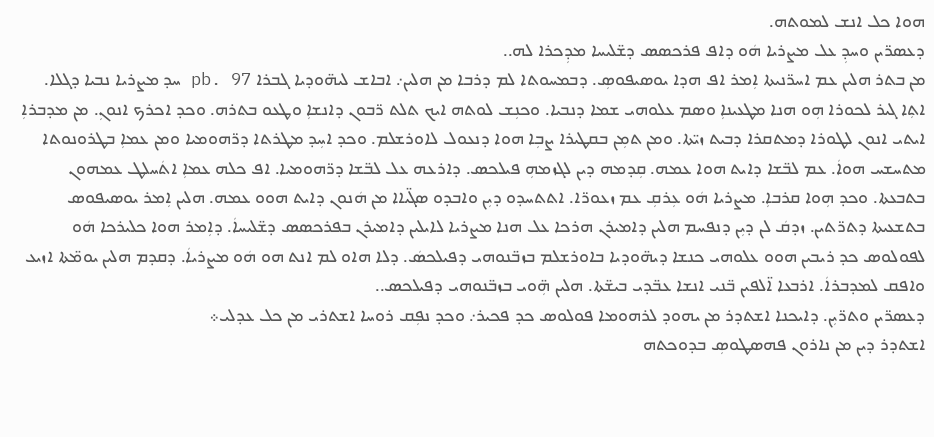ܗܘܐ ܟܠ ܐܢܫ ܠܡܘܬܗ.
ܕܥܣܪ̈ܝܢ ܘܚܕܼ ܥܠ ܡܨܪܝܐ ܗܿܘ ܕܐܦ ܦܪܟܣܣ ܕܫ̈ܠܝܚܐ ܡܕܼܟܪܐ ܠܗ..
ܡܢ ܒܬܪ ܗܠܝܢ ܥܡ ܐܚܪ̈ܢܝܬܐ ܐܼܡܪ ܐܦ ܗܕܐ ܝܘܣܝܦܘܣܼ. ܕܒܡܚܘܬܐ ܠܡ ܕܪܒܐ ܡܢ ܗܠܝܢ܇ ܐܒܐܫ ܠܝܗ̈ܘܕܝܐ ܓܒܪܐ pb. 97 ܚܕ ܡܨܪܝܐ ܢܒܝܐ ܕܓܠܐ. ܐܬܼܐ ܓܝܪ ܠܟܘܪܐ ܗܼܘ ܗܢܐ ܡܛܥܝܢܐܼ ܘܣܡ ܥܠܘܗܝ ܫܡܐ ܕܢܒܝܐ. ܘܟܢܼܫ ܠܘܬܗ ܐܝܟ ܬܠܬ ܪ̈ܒܘܢ ܕܐܢܫܐܼ ܘܛܥܘ ܒܬܪܗ. ܘܟܕ ܐܟܪܟ ܐܢܘܢܼ. ܡܢ ܡܕܒܪܐܼ ܐܝܬܝ ܐܢܘܢ ܠܛܘܪܐ ܕܡܬܩܪܐ ܕܒܝܬ ܙܝ̈ܬܐ. ܘܡܢ ܬܡܼܢ ܒܩܛܝܪܐ ܨܒܼܐ ܗܘܐ ܕܢܥܘܠ ܠܐܘܪܫܠܡ. ܘܟܕ ܐܚܼܕ ܡܛܪܬܐ ܕܪ̈ܗܘܡܝܐ ܘܡܢ ܥܡܐܼ ܒܛܪܘܢܘܬܐ ܡܬܚܫܚ ܗܘܐܿ. ܥܡ ܠܒ̈ܫܐ ܕܐܝܬ ܗܘܐ ܥܡܗ. ܩܼܕܡܗ ܕܝܢ ܠܓܙܡܗܼ ܦܝܠܟܣ. ܕܐܪܥܗ ܥܠ ܠܒ̈ܫܐ ܕܪ̈ܗܘܡܝܐ. ܐܦ ܟܠܗ ܥܡܐܼ ܐܬܿܚܠܛ ܥܡܗܘܢ ܒܬܒܥܬܐ. ܘܟܕ ܗܼܘܐ ܩܪܒܐܼ. ܡܨܪܝܐ ܗܿܘ ܥܼܪܩܼ ܥܡ ܙܥܘܪ̈ܐ. ܐܬܬܚܕܘ ܕܝܼܢ ܘܐܒܕܘ ܣܓ̈ܝܐܐ ܡܢ ܗܿܢܘܢ ܕܐܝܬ ܗܘܘ ܥܡܗ. ܗܠܝܢ ܐܼܡܪ ܝܘܣܝܦܘܣ ܒܬܫܥܝܬܐ ܕܬܪ̈ܬܝܢ. ܙܕܩܿ ܠܢ ܕܝܼܢ ܕܢܦܚܡ ܗܠܝܢ ܕܐܡܝܪܢ ܗܪܟܐ ܥܠ ܗܢܐ ܡܨܪܝܐ ܠܐܝܠܝܢ ܕܐܡܝܪܢ ܒܦܪܟܣܣ ܕܫ̈ܠܝܚܐܿ. ܕܐܼܡܪ ܗܘܐ ܟܠܝܪܟܐ ܗܿܘ ܠܦܘܠܘܣ ܟܕ ܪܝܒܝܢ ܗܘܘ ܥܠܘܗܝ ܟܢܫܐ ܕܝܗ̈ܘܕܝܐ ܒܐܘܪܫܠܡ ܒܙܒ̈ܢܘܗܝ ܕܦܝܠܟܣܿ. ܕܠܐ ܗܐܘ ܠܡ ܐܢܬ ܗܘ ܗܿܘ ܡܨܪܝܐܿ. ܕܩܕܡ ܗܠܝܢ ܝܘܡ̈ܬܐ ܐܙܝܥ ܘܐܦܩ ܠܡܕܒܪܐܿ. ܐܪܒܥܐ ܐ̈ܠܦܝܢ ܒ̈ܢܝ ܐܢܫܐ ܥܒ̈ܕܝ ܒܝܫ̈ܬܐ. ܗܠܝܢ ܗܼ̈ܘܝ ܒܙܒ̈ܢܘܗܝ ܕܦܝܠܟܣ..
ܕܥܣܪ̈ܝܢ ܘܬܪ̈ܝܼܢ. ܕܐܝܟܢܐ ܐܫܬܕܪ ܡܢ ܝܗܘܕ ܠܪܗܘܡܐ ܦܘܠܘܣ ܟܕ ܦܟܝܪ܇ ܘܟܕ ܢܦܼܩ ܪܘܚܐ ܐܫܬܪܝ ܡܢ ܟܠ ܥܕܠܝ܀
ܐܫܬܕܪ ܕܝܢ ܡܢ ܢܐܪܘܢ ܦܗܣܛܘܣܼ ܒܕܘܟܬܗ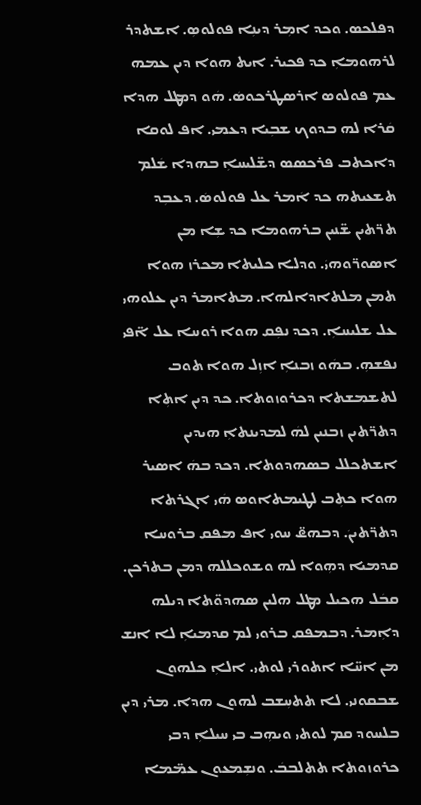ܕܦܠܟܣ. ܘܟܕ ܐܡܼܪ ܕܝܢܼܐ ܦܘܠܘܣܼ. ܐܫܬܕܪ ܠܪܗܘܡܐܼ ܟܕ ܦܟܝܪ. ܐܝܬ ܗܘܐ ܕܝܢ ܥܡܗ ܥܡ ܦܘܠܘܣ ܐܪܣܛܪܟܘܣܿ. ܗܿܘ ܕܡܛܠ ܗܕܐ ܩܿܪܐ ܠܗ ܒܕܘܟ ܫܒܼܝܐ ܕܥܡܝ. ܐܦ ܠܘܩܐ ܕܐܟܬܒ ܦܪܟܣܣ ܕܫ̈ܠܝܚܐܼ ܒܗܕܐ ܫܿܠܡ ܬܫܥܝܬܗ ܟܕ ܐܿܡܪ ܥܠ ܦܘܠܘܣܿ. ܕܥܒܼܕ ܬܪ̈ܬܝܢ ܫ̈ܢܝܢ ܒܪܗܘܡܐ ܟܕ ܫܼܐ ܡܢ ܐܣܘܪ̈ܘܗܝܿ. ܘܕܠܐ ܟܠܝܬܐ ܡܟܪܙ ܗܘܐ ܬܡܢ ܡܠܬܐܕܐܠܗܐ. ܡܬܐܡܪ ܕܝܢ ܥܠܘܗܝ ܥܠ ܫܠܝܚܐܼ. ܕܟܕ ܢܦܼܩ ܗܘܐ ܪܘܚܐ ܥܠ ܐ̈ܦܝ ܢܦܫܗܼ. ܒܗܿܘ ܙܒܢܐܼ ܐܙܼܠ ܗܘܐ ܬܘܒ ܠܬܫܡܫܬܐ ܕܟܪܘܙܘܬܐ. ܟܕ ܕܝܢ ܐܬܼܐ ܕܬܪ̈ܬܝܢ ܙܒܢܝܢ ܠܗܿ ܠܡܕܝܢܬܐܼ ܗܝܕܝܢ ܐܫܬܟܠܠ ܒܣܗܕܘܬܐ. ܕܟܕ ܒܗܿ ܐܣܝܪ ܗܘܐ ܟܬܼܒ ܠܛܝܡܬܐܘܣ ܗܿܝ ܐܓܪܬܐ ܕܬܪ̈ܬܝܢܿ. ܕܒܗܧ ܚܘܝ ܐܦ ܡܦܩ ܒܪܘܚܐ ܩܕܡܝܐ ܕܗܼܘܐ ܠܗ ܘܫܘܟܠܠܗ ܕܡܢ ܒܬܪܟܢ. ܩܒܿܠ ܗܟܝܠ ܡܛܠ ܗܠܝܢ ܣܗܕܘ̈ܬܐ ܕܝܠܗ ܕܐܼܡܪ. ܕܒܡܦܩ ܒܪܘܝ ܠܡ ܩܕܡܝܐܼ ܠܐ ܐܢܫ ܡܢ ܐܚ̈ܐ ܐܬܘܪܝ ܠܘܬܝ. ܐܠܐܼ ܟܠܗܘܢ ܫܒܩܘܢܝ. ܠܐ ܬܬܚܼܫܒ ܠܗܘܢ ܗܕܐ. ܡܪܝ ܕܝܢ ܒܠܚܘܕ ܩܡ ܠܘܬܝ ܘܝܗܼܒ ܒܝ ܚܝܠܐܼ ܕܒܝ ܟܪܘܙܘܬܐ ܬܬܠܒܒܿ. ܘܢܫܼܡܥܘܢ ܥܡ̈ܡܐ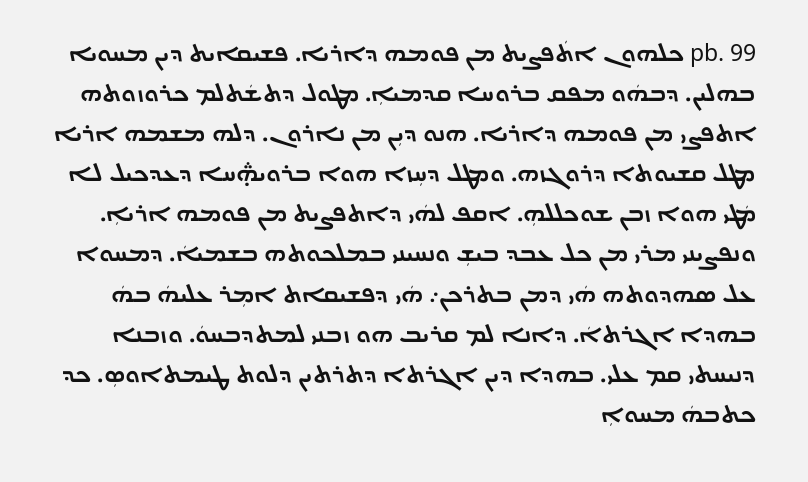pb. 99 ܟܠܗܘܢ ܐܬܿܦܨܝܬ ܡܢ ܦܘܡܗ ܕܐܪܝܐ. ܦܫܝܩܐܝܬ ܕܝܢ ܡܚܘܝܐ ܒܗܠܝܢ. ܕܒܗܿܘ ܡܦܩ ܒܪܘܚܐ ܩܕܡܝܐܼ. ܡܛܘܠ ܕܬܫܿܬܠܡ ܟܪܘܙܘܬܗ ܐܬܦܨܝ ܡܢ ܦܘܡܗ ܕܐܪܝܐ. ܗܢܘ ܕܝܼܢ ܡܢ ܢܐܪܘܢ. ܕܠܗ ܡܫܡܗ ܐܪܝܐ ܡܛܠ ܩܫܝܘܬܐ ܕܪܘܓܙܗ. ܘܡܛܠ ܕܚܼܙܐ ܗܘܐ ܒܪܘܞܚܐ ܕܥܕܟܝܠ ܠܐ ܡܿܛܝ ܗܘܐ ܙܒܢ ܫܘܟܠܠܗܼ. ܐܩܦ ܠܗܿܝ ܕܐܬܦܨܝܬ ܡܢ ܦܘܡܗ ܐܪܝܐܼ. ܘܢܦܨܝܢܝ ܡܪܝ ܡܢ ܟܠ ܥܒܕ ܒܝܫܼ ܘܢܚܝܢܝ ܒܡܠܟܘܬܗ ܒܫܡܝܐܿ. ܕܡܚܘܐ ܥܠ ܣܗܕܘܬܗ ܗܿܝ ܕܡܢ ܒܬܪܟܢ܇ ܗܿܝ ܕܦܫܝܩܐܬ ܐܡܼܪ ܥܠܝܗܿ ܒܗܿ ܒܗܕܐ ܐܓܪܬܐܿ. ܕܐܢܐ ܠܡ ܩܪܝܒ ܗܘ ܙܒܢܝ ܠܡܬܕܒܚܘܿ. ܘܙܒܢܐ ܕܢܝܚܬܝ ܩܡ ܥܠܝ. ܒܗܕܐ ܕܝܢ ܐܓܪܬܐ ܕܬܪܬܝܢ ܕܠܘܬ ܛܝܡܬܐܘܣܼ. ܟܕ ܟܬܒܗܿ ܡܚܘܐܼ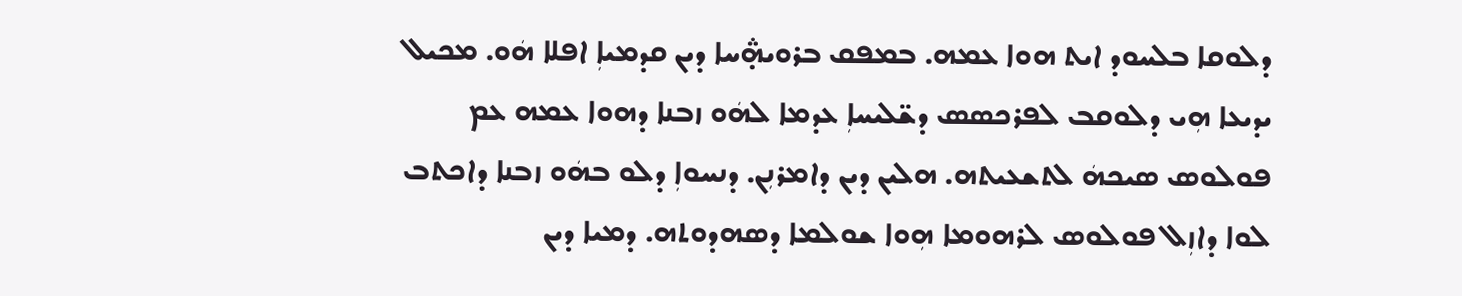ܕܠܘܩܐ ܒܠܚܘܕ ܐܝܬ ܗܘܐ ܥܡܗ. ܒܡܦܩ ܒܪܘܞܚܐ ܕܝܢ ܩܕܡܝܐܼ ܐܦܠܐ ܗܿܘ. ܡܟܝܠ ܝܕܝܥܐ ܗܼܝ ܕܠܘܩܒ ܠܦܪܟܣܣ ܕܫ̈ܠܝܚܐܼ ܥܕܡܐ ܠܗܿܘ ܙܒܢܐ ܕܗܘܐ ܥܡܗ ܥܡ ܦܘܠܘܣ ܣܝܟܗܿ ܠܬܫܥܝܬܗ. ܗܠܝܢ ܕܝܢ ܕܐܡܪܢܼܢ. ܕܢܚܘܐܼ ܕܠܘ ܒܗܿܘ ܙܒܢܐ ܕܐܟܬܒ ܠܘܐ ܕܐܙܼܠ ܦܘܠܘܣ ܠܪܗܘܡܐ ܗܼܘܐ ܫܘܠܡܐ ܕܣܗܕܘܬܗ. ܕܡܝܐ ܕܝܢ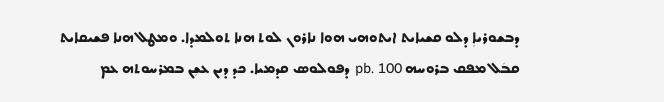ܕܒܫܘܪܝܐܼ ܕܠܘ ܩܫܝܐܝܬ ܐܝܬܘܗܝ ܗܘܐ ܢܐܪܘܢ ܠܘܬ ܗܢܐ ܬܘܠܡܕܐ. ܘܡܛܠ ܗܢܐ ܦܫܝܩܐܝܬ ܩܒܿܠ ܡܦܩ ܒܪܘܚܗ pb. 100 ܕܦܘܠܘܣ ܩܕܡܝܐ. ܟܕ ܕܝܢ ܥܫܼܢ ܒܡܪܚܘܬܗ ܥܡ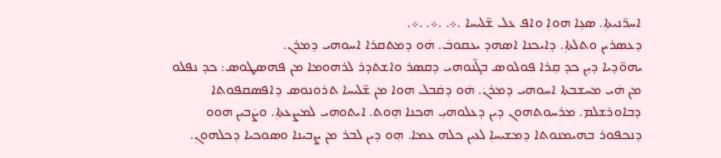ܐܚܪ̈ܢܝܬܐܼ. ܣܥܼܐ ܗܘܐܼ ܘܐܦ ܥܠ ܫ̈ܠܝܚܐ .܀. .܀. .܀.
ܕܥܣܪܝܢ ܘܬܠܬܐܼ. ܕܐܝܟܢܐ ܐܣܗܕ ܝܥܩܘܒܿ. ܗܿܘ ܕܡܬܩܪܐ ܐܚܘܗܝ ܕܡܪܢ.
ܝܗܘ̈ܕܝܐ ܕܝܼܢ ܟܕ ܩܼܪܐ ܦܘܠܘܣ ܒܓ̈ܢܘܗܝ ܕܩܣܪ ܘܐܫܬܕܪ ܠܪܗܘܡܐ ܡܢ ܦܗܣܛܘܣ: ܟܕ ܢܦܠܘ ܡܢ ܗܿܝ ܡܚܫܒܬܐ ܐܚܘܗܝ ܕܡܪܢܿ. ܗܿܘ ܕܩܿܒܠ ܗܘܐ ܡܢ ܫ̈ܠܝܚܐ ܬܪܘܢܘܣ ܕܐܦܣܩܦܘܬܐ ܕܒܐܘܪܫܠܡ. ܡܪܚܘܬܗܘܢ ܕܝܢ ܕܥܠܘܗܝܼ ܗܟܢܐ ܗܼܘܬ. ܐܝܬܘܗܝ ܠܡܨܥܬܐܼ. ܘܨܿܒܝܢ ܗܘܘ ܕܢܟܦܘܪ ܒܗܝܡܢܘܬܐ ܕܡܫܝܚܐܼ ܠܥܝܢ ܟܠܗ ܥܡܐ. ܗܼܘ ܕܝܢ ܠܒܪ ܡܢ ܨܒܝܢܐ ܘܣܘܟܝܐ ܕܟܠܗܘܢܼ.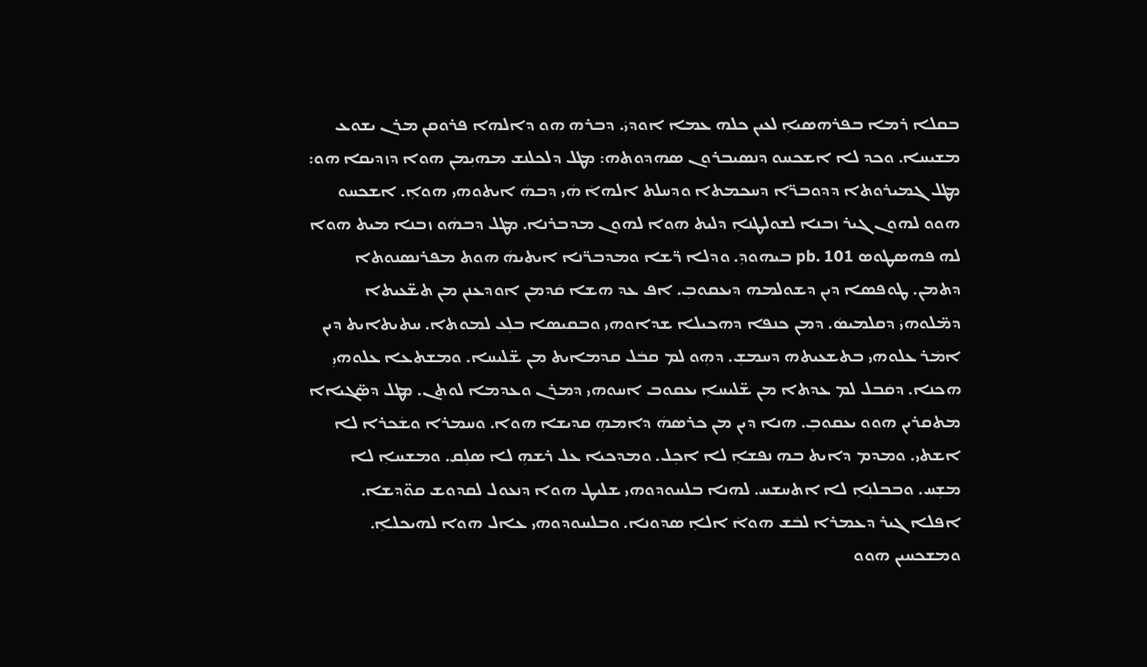ܒܩܠܐ ܪܡܐ ܒܦܪܗܣܝܐܼ ܠܥܝܢ ܟܠܗ ܥܡܐ ܐܘܕܝܿ. ܕܒܪܗ ܗܘ ܕܐܠܗܐ ܦܪܘܩܢ ܡܪܢ ܝܫܘܥ ܡܫܝܚܐ. ܘܟܕ ܠܐ ܐܫܟܚܘ ܕܢܣܝܒܪܘܢ ܣܗܕܘܬܗ: ܡܛܠ ܕܠܟܠܢܫ ܡܗܝܼܡܢ ܗܘܐ ܕܙܕܝܩܐ ܗܘ: ܡܛܠ ܓܡܝܪܘܬܐ ܕܕܘܒܪ̈ܐ ܕܚܟܡܬܐ ܘܕܚܠܬ ܐܠܗܐܿ ܗܿܝ ܕܒܗܿ ܐܝܬܘܗܝ ܗܘܐܼ. ܐܫܟܚܘ ܗܘܘ ܠܗܘܢ ܓܝܪ ܙܒܢܐ ܠܫܘܠܛܢܐܼ ܕܠܝܬ ܗܘܐ ܠܗܘܢ ܡܕܒܪܢܐ. ܡܛܠ ܕܒܗܿܘ ܙܒܢܐ ܡܝܬ ܗܘܐ ܠܗ ܦܗܣܛܘܣ pb. 101 ܒܝܗܘܕܼ. ܘܕܠܐ ܪ̈ܫܐ ܘܡܕܒܪ̈ܢܐ ܐܝܬܝܗܿ ܗܘܬ ܡܦܪܢܣܢܘܬܐ ܕܬܡܢ. ܛܘܦܣܐ ܕܝܢ ܕܫܘܠܡܗ ܕܝܥܩܘܒܼ. ܐܦ ܥܕ ܗܫܐ ܩܿܕܡܢ ܐܘܕܥܢܢ ܡܢ ܬܫ̈ܥܝܬܐ ܕܡ̈ܠܘܗܝܿ ܕܩܠܡܝܣܿ. ܕܡܢ ܟܢܦܐ ܕܗܟܝܠܐ ܫܕܐܘܗܝ ܘܒܩܝܣܐ ܒܠܼܥ ܠܡܘܬܐ. ܚܬܝܬܐܝܬ ܕܝܢ ܐܡܿܪ ܥܠܘܗܝ ܒܬܫܥܝܬܗ ܕܚܡܫܼ. ܕܗܼܘ ܠܡ ܩܒܿܠ ܩܕܡܐܝܬ ܡܢ ܫ̈ܠܝܚܐ. ܘܡܫܬܥܐ ܥܠܘܗܝܼ ܗܟܢܐ. ܕܩܿܒܠ ܠܡ ܥܕܬܐ ܡܢ ܫ̈ܠܝܚܐܼ ܝܥܩܘܒ ܐܚܘܗܝ ܕܡܪܢ ܘܥܕܡܐ ܠܘܬܢ. ܡܛܠ ܕܣ̈ܓܝܐܐ ܡܬܩܪܝܢ ܗܘܘ ܝܥܩܘܒܼ. ܗܢܐ ܕܝܢ ܡܢ ܟܪܣܗܿ ܕܐܡܗܼ ܩܕܝܫܐ ܗܘܐ. ܘܚܡܪܐ ܘܫܿܟܪܐ ܠܐ ܐܫܬܝ. ܘܡܕܡ ܕܐܝܬ ܒܗ ܢܦܫܐܼ ܠܐ ܐܟܼܠ. ܘܡܕܟܝܐ ܥܠ ܪܫܗܼ ܠܐ ܣܠܼܩ. ܘܡܫܚܐܼ ܠܐ ܡܫܼܚ. ܘܒܒܠܢܼܐܼ ܠܐ ܐܬܚܫܚ. ܠܗܢܐ ܒܠܚܘܕܘܗܝ ܫܠܝܛ ܗܘܐ ܕܢܥܘܠ ܠܩܕܘܫ ܩܘ̈ܕܫܐ. ܐܦܠܐ ܓܝܪ ܕܥܡܪܐ ܠܒܿܫ ܗܘܐܿ ܐܠܐܼ ܣܕܘܢܐ. ܘܒܠܚܘܕܘܗܝ ܥܐܠ ܗܘܐ ܠܗܝܟܠܐܼ. ܘܡܫܟܚܝܢ ܗܘܘ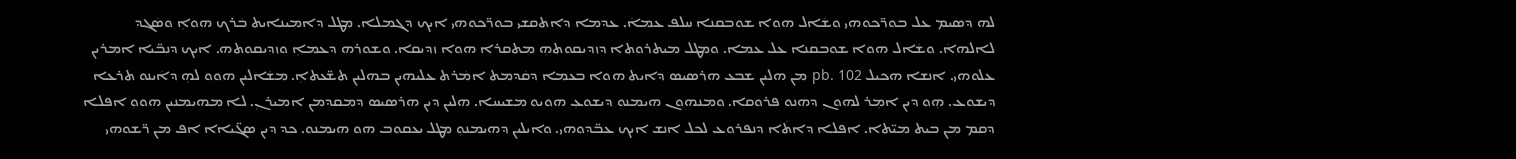ܠܗ ܕܣܝܡ ܥܠ ܒܘܪ̈ܟܘܗܝ ܘܫܿܐܠ ܗܘܐ ܫܘܒܩܢܐ ܚܠܦ ܥܡܐܿ. ܥܕܡܐ ܕܐܬܩܫܝ ܒܘܪ̈ܟܘܗܝ ܐܝܟ ܕܓܡܠܐ. ܡܛܠ ܕܐܡܝܢܐܝܬ ܒܿܪܟ ܗܘܐܼ ܘܣܿܓܕ ܠܐܠܗܐܿ. ܘܫܿܐܠ ܗܘܐ ܫܘܒܩܢܐ ܥܠ ܥܡܐ. ܘܡܛܠ ܡܝܬܪܘܬܐ ܕܙܕܝܩܘܬܗܼ ܡܬܩܪܐ ܗܘܐ ܙܕܝܩܐ. ܘܫܘܪܗ ܕܥܡܐܼ ܘܙܕܝܩܘܬܗ. ܐܝܟ ܕܢܒ̈ܝܐ ܐܡܪܝܢ ܥܠܘܗܝ. ܐܢܫܐ ܗܟܝܠ pb. 102 ܡܢ ܗܠܝܢ ܫܒܥ ܗܪܣܝܣ ܕܐܝܬ ܗܘܐ ܒܥܡܐ ܕܩܿܕܡܬ ܐܡܿܪܬ ܥܠܝܗܝܢ ܒܗܠܝܢ ܬܫ̈ܥܬܐܼ. ܡܫܿܐܠܝܢ ܗܘܘ ܠܗܼ ܕܐܿܝܢܘ ܬܪܥܐ ܕܝܫܘܥ. ܗܼܘ ܕܝܢ ܐܡܼܪ ܠܗܘܢܼ ܕܗܢܘ ܦܪܘܩܐ. ܘܡܢܗܘܢ ܗܝܡܢܘ ܕܝܫܘܥܼ ܗܘܝܘ ܡܫܝܚܐ. ܗܠܝܢ ܕܝܢ ܗܪܣܝܣ ܕܡܩܕܡܢ ܐܡܝܪܢܼ. ܠܐ ܡܗܝܡܢܝܢ ܗܘܘܼ ܐܦܠܐ ܕܩܡ ܡܢ ܒܝܬ ܡܝ̈ܬܐ. ܐܦܠܐ ܕܐܬܿܐ ܕܢܦܪܘܥ ܠܟܠ ܐܢܫ ܐܝܟ ܥܒ̈ܕܘܗܝ. ܘܐܝܠܝܢ ܕܗܝܡܢܘܼ ܡܛܠ ܝܥܩܘܒ ܗܘ ܗܝܡܢܘ. ܟܕ ܕܝܢ ܣܓ̈ܝܐܐ ܐܦ ܡܢ ܪ̈ܫܘܗܝ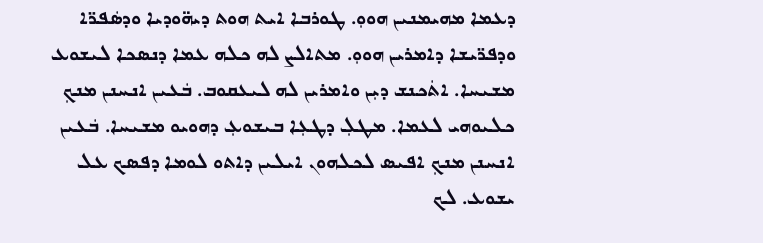ܕܥܡܐ ܡܗܝܡܢܝܢ ܗܘܘܼ. ܛܘܪܒܐ ܐܝܬ ܗܘܬ ܕܝܗ̈ܘܕܝܐ ܘܕܣܿܦܪ̈ܐ ܘܕܦܪ̈ܝܫܐ ܕܐܡܪܝܢ ܗܘܘܼ. ܡܬܐܠܨ ܠܗ ܟܠܗ ܥܡܐ ܕܢܣܟܐ ܠܝܫܘܥ ܡܫܝܚܐ. ܐܬܿܟܢܫ ܕܝܼܢ ܘܐܡܪܝܢ ܠܗ ܠܝܥܩܘܒ. ܒܿܥܝܢ ܐܢܚܢܢ ܡܢܟܼ ܟܠܝܘܗܝ ܠܥܡܐ. ܡܛܠܼ ܕܛܥܼܐ ܒܝܫܘܥܼ ܕܗܘܝܘ ܡܫܝܚܐ. ܒܿܥܝܢ ܐܢܚܢܢ ܡܢܟܼ ܐܦܝܣ ܠܟܠܗܘܢ ܐܝܠܝܢ ܕܐܬܘ ܠܘܡܐ ܕܦܣܟ ܥܠ ܝܫܘܥ. ܠܟ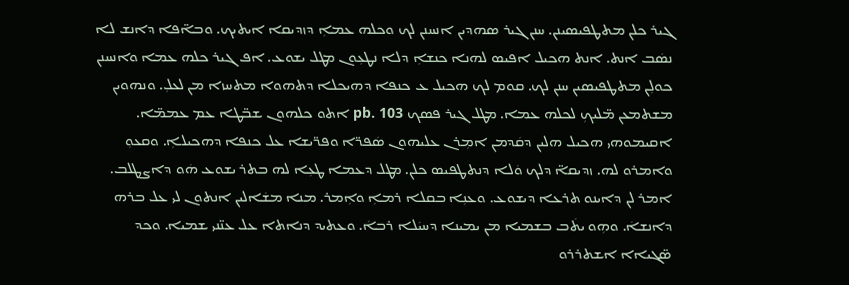ܓܝܪ ܟܠܢ ܡܬܛܦܝܣܝܢܢ. ܚܢܢ ܓܝܪ ܣܗܕܝܢ ܐܢܚܢܢ ܠܟ ܘܟܠܗ ܥܡܐܼ ܕܙܕܝܩܐ ܐܝܬܝܟ. ܘܒܐ̈ܦܐ ܕܐܢܫ ܠܐ ܢܣܿܒ ܐܢܬ. ܐܢܬ ܗܟܝܠ ܐܦܝܣ ܠܗܢܐ ܟܢܫܐܼ ܕܠܐ ܢܛܥܼܘܢ ܡܛܠ ܝܫܘܥ. ܐܦ ܓܝܪ ܟܠܗ ܥܡܐ ܘܐܢܚܢܢ ܟܘܠܼܢ ܡܬܛܦܝܣܝܢ ܚܢܢ ܠܟ. ܩܘܡ ܠܟ ܗܟܝܠ ܥ ܟܢܦܐ ܕܗܝܟܠܐ ܕܬܗܘܐ ܡܬܚܙܐ ܡܢ ܠܥܠܼ. ܘܢܗܘܝܢ ܡܫܬܡܥܢ ܡ̈ܠܝܟܼ ܠܟܠܗ ܥܡܐ. ܡܛܠ ܓܝܪ ܦܣܟ pb. 103 ܐܬܘ ܟܠܗܘܢ ܫܒ̈ܛܐ ܥܡ ܥܡܡ̈ܐ. ܐܩܝܡܘܗܝ ܗܟܝܠ ܗܠܝܢ ܕܩܿܕܡܢ ܐܡܼܪܢ ܥܠܝܗܘܢ ܣܿܦܪ̈ܐ ܘܦܪ̈ܝܫܐ ܥܠ ܟܢܦܐ ܕܗܟܝܠܐܼ. ܘܩܥܘܼ ܘܐܡܪܘ ܠܗ. ܙܕܝܩܐ̈ ܕܠܟ ܘܿܠܐ ܕܢܬܛܦܝܣ ܟܠܢ. ܡܛܠ ܕܥܡܐ ܛܥܼܐ ܠܗ ܒܬܪ ܝܫܘܥ ܗܿܘ ܕܐܨܛܠܒ. ܐܡܪ ܠܢ ܕܐܝܢܘ ܬܪܥܐ ܕܝܫܘܥ. ܘܥܢܼܐ ܒܩܠܐ ܪܡܐܼ ܘܐܼܡܪ. ܡܢܐ ܡܫܿܐܠܝܢ ܐܢܬܘܢ ܠܝ ܥܠ ܒܪܗ ܕܐܢܫܐܿ. ܘܗܼܘ ܝܬܿܒ ܒܫܡܝܐ ܡܢ ܝܡܝܢܐ ܕܚܝܿܠܐ ܪܒܐܿ. ܘܥܬܝܕ ܕܢܐܬܐ ܥܠ ܥܢ̈ܢܝ ܫܡܝܐ. ܘܟܕ ܣ̈ܓܝܐܐ ܐܫܬܪܪܘ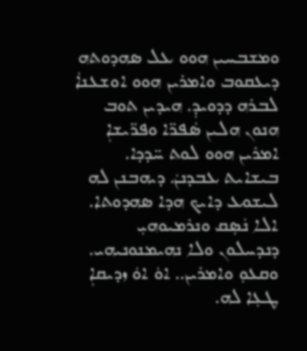ܘܡܫܒܚܝܢ ܗܘܘ ܥܠ ܣܗܕܘܬܗ ܕܝܥܩܘܒ ܘܐܡܪܝܢ ܗܘܘ ܐܘܫܥܢܐܿ ܠܒܪܗ ܕܕܘܝܕܼ. ܗܝܕܝܢ ܬܘܒ ܗܢܘܢ ܗܠܝܢ ܣܿܦܪ̈ܐ ܘܦܪ̈ܝܫܐܼ ܐܡܪܝܢ ܗܘܘ ܠܘܬ ܚ̈ܕܕܐ. ܒܝܫܐܝܬ ܥܒܕܢܢܿ. ܕܝܗܒܢܢ ܠܗ ܠܝܫܘܥ ܕܐܝܟ ܗܕܐ ܣܗܕܘܬܐ. ܐܠܐ ܢܿܣܼܩ ܘܢܪܡܝܘܗܝܼ ܕܢܕܚܠܘܢ ܘܠܐ ܢܗܝܡܢܘܢܝܗܝ. ܘܩܥܘܼ ܘܐܡܪܝܢ.. ܐܘܿ ܐܘܿ ܙܕܝܩܐܼ ܛܥܼܐ ܠܗ.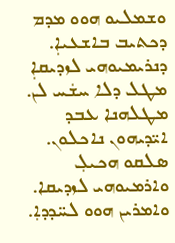ܘܫܡܠܝܘ ܗܘܘ ܡܕܡ ܕܟܬܝܒ ܒܐܫܥܝܐܼ. ܕܢܪܝܡܝܘܗܝ ܠܙܕܝܩܐܼ ܡܛܠ ܕܠܐ ܚܫܿܚ ܠܢ. ܡܛܠܗܢܐ ܥܒܕ ܐܝ̈ܕܝܗܘܢ ܢܐܟܠܘܢ. ܣܠܩܘ ܗܟܝܠܼ ܘܐܪܡܝܘܗܝ ܠܙܕܝܩܐ. ܘܐܡܪܝܢ ܗܘܘ ܠܚ̈ܕܕܐܼ.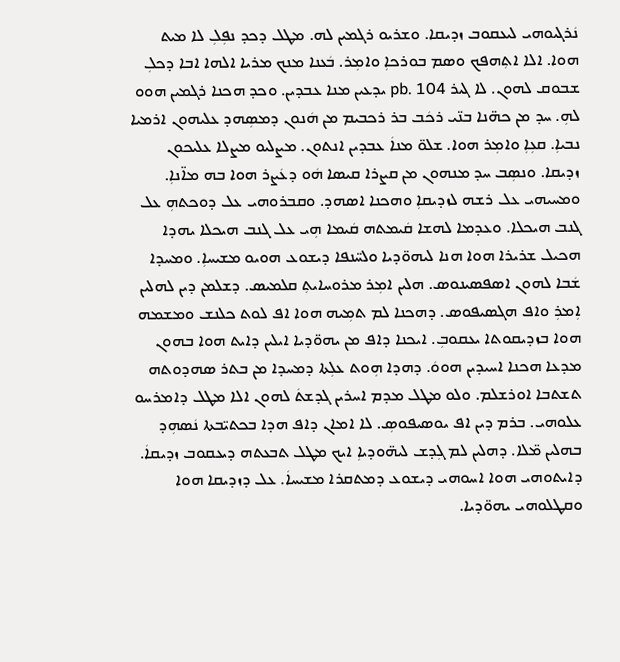ܢܿܪܓܝܘܗܝ ܠܝܥܩܘܒ ܙܕܝܩܐ. ܘܫܪܝܘ ܪܓܡܝܢ ܠܗ. ܡܛܠ ܕܟܕ ܢܦܼܠܼ ܠܐ ܡܝܬ ܗܘܐ. ܐܠܐ ܐܬܼܗܦܟ ܘܣܡ ܒܘܪܟܐܼ ܘܐܡܼܪ. ܒܿܥܢܐ ܡܢܟ ܡܪܝܐ ܐܠܗܐ ܐܒܐ ܕܟܠܼ ܫܒܘܩ ܠܗܘܢ. ܠܐ ܓܝܪ pb. 104 ܝܕܥܝܢ ܡܢܐ ܥܒܕܝܢ. ܘܟܕ ܗܟܢܐ ܪܓܡܝܢ ܗܘܘ ܠܗܼ. ܚܕ ܡܢ ܟܗ̈ܢܐ ܒܢ̈ܝ ܪܟܿܒ ܒܪ ܪܟܒܝܡ ܡܢ ܗܿܢܘܢ ܕܡܣܼܗܕ ܥܠܝܗܘܢ ܐܪܡܝܐ ܢܒܝܐܼ. ܩܥܼܐܼ ܘܐܡܼܪ ܗܘܐ. ܫܠܘ̈ ܡܢܐܿ ܥܒܕܝܢ ܐܢܬܘܢ. ܡܨܠܝܘ ܡܨܠܐ ܥܠܝܟܘܢ ܙܕܝܩܐ. ܘܢܣܼܒ ܚܕ ܡܢܗܘܢ ܡܢ ܩܨܪܐ ܩܝܣܐ ܗܿܘ ܕܥܿܨܪ ܗܘܐ ܒܗ ܡܐ̈ܢܐܼ. ܘܡܚܝܗܝ ܥܠ ܪܫܗ ܠܙܕܝܩܐܼ ܘܗܟܢܐ ܐܣܗܕ. ܘܩܒܪܘܗܝ ܥܠ ܕܘܟܬܗܼ ܥܠ ܓܢܒ ܗܝܟܠܐ. ܘܥܕܡܐ ܠܗܫܐ ܩܿܝܡܬܗ ܩܿܝܡܐ ܗܼܝ ܥܠ ܓܢܒ ܗܝܟܠܐ ܝܗܕܐ ܗܟܝܠ ܫܪܝܪܐ ܗܘܐ ܗܢܐ ܠܝܗܘ̈ܕܝܐ ܘܠܚ̈ܢܦܐ ܕܝܫܘܥ ܗܘܝܘ ܡܫܝܚܐܼ. ܘܡܚܕܐ ܫܿܒܐ ܠܗܘܢ ܐܣܦܣܝܢܘܣ. ܗܠܝܢ ܐܡܼܪ ܡܪܘܚܐܝܬܼ ܩܠܡܝܣ. ܕܫܠܡܢ ܕܝܢ ܠܗܠܝܢ ܐܼܡܪܼ ܘܐܦ ܗܓܣܝܦܘܣ. ܕܗܟܢܐ ܠܡ ܬܡܼܝܗ ܗܘܐ ܐܦ ܠܘܬ ܟܠܢܫ ܘܡܫܡܗ ܗܘܐ ܒܙܕܝܩܘܬܐ ܝܥܩܘܒܼ. ܐܝܟܢܐ ܕܐܦ ܡܢ ܝܗܘ̈ܕܝܐ ܐܝܠܝܢ ܕܐܝܬ ܗܘܐ ܒܗܘܢ ܡܕܥܐ ܗܟܢܐ ܐܚܝܕܝܢ ܗܘܘܿ. ܕܗܕܐ ܗܼܘܬ ܥܠܼܬܐ ܕܡܚܕܐ ܡܢ ܒܬܪ ܣܗܕܘܬܗ ܬܫܬܒܐ ܐܘܪܫܠܡ. ܘܠܘ ܡܛܠ ܡܕܡ ܐܚܪܝܢ ܓܕܫܬܿ ܠܗܘܢ ܐܠܐ ܡܛܠ ܕܐܡܪܚܘ ܥܠܘܗܝ. ܒܪܡ ܕܝܢ ܐܦ ܝܘܣܝܦܘܣܼ. ܠܐ ܐܡܐܢ ܕܐܦ ܗܕܐ ܒܟܬܝ̈ܒܬܐ ܢܿܣܗܼܕ ܒܗܠܝܢ ܡ̈ܠܐ. ܕܗܠܝܢ ܠܡ ܓܼܕܫ ܠܝܗ̈ܘܕܝܐܼ ܐܝܟ ܡܛܠ ܬܒܥܬܗ ܕܝܥܩܘܒ ܙܕܝܩܐܿ. ܕܐܝܬܘܗܝ ܗܘܐ ܐܚܘܗܝ ܕܝܫܘܥ ܕܡܬܩܪܐ ܡܫܝܚܐܿ. ܥܠ ܕܙܕܝܩܐ ܗܘܐ ܘܩܛܠܘܗܝ ܝܗܘ̈ܕܝܐ.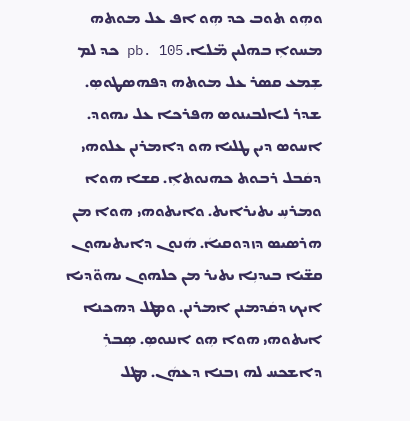ܘܗܼܘ ܬܘܒ ܟܕ ܗܼܘ ܐܦ ܥܠ ܡܘܬܗ ܡܚܘܐܼ ܒܗܠܝܢ ܡ̈ܠܐ. pb. 105 ܟܕ ܠܡ ܫܼܡܥ ܩܣܪ ܥܠ ܡܘܬܗ ܕܦܗܣܛܘܣܼ. ܫܕܪ ܠܐܠܒܝܢܘܣ ܗܦܪܟܐ ܥܠ ܝܗܘܕ. ܐܚܘܣ ܕܝܢ ܛܠܝܐ ܗܘ ܕܐܡܪܢܢ ܥܠܘܗܝ ܕܩܿܒܠ ܪܒܘܬ ܟܗܢܘܬܐܼ. ܩܫܐ ܗܘܐ ܘܡܪܚܼ ܝܬܝܪܐܝܬ. ܘܐܝܬܘܗܝ ܗܘܐ ܡܢ ܗܪܣܝܣ ܕܙܕܘܩܝܐܿ. ܗܿܢܘܢ ܕܐܝܬܝܗܘܢ ܩܫ̈ܝܐ ܒܝܕܢܼܐ ܝܬܝܪ ܡܢ ܟܠܗܘܢ ܝܗܘ̈ܕܝܐ ܐܝܟ ܕܩܿܕܡܢܢ ܐܡܪܢܢ. ܘܡܛܠ ܕܗܟܢܐ ܐܝܬܘܗܝ ܗܘܐ ܗܼܘ ܐܢܢܘܣܼ. ܣܼܒܪܼ ܕܐܫܟܚ ܠܗ ܙܒܢܐ ܕܥܗܿܢ. ܡܛܠ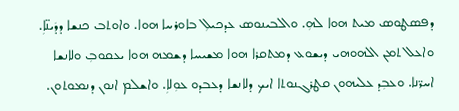ܕܦܣܛܘܣ ܡܝܬ ܗܘܐ ܠܗܼ. ܘܐܠܒܝܢܘܣ ܥܕܟܝܠܼ ܒܐܘܪܚܐ ܗܘܐ. ܘܐܘܬܒ ܟܢܫܐ ܕܕܿܝܢ̈ܐܼ. ܘܐܥܠ ܬܡܢ ܐܠܗܘܗܝ ܕܝܫܘܥ ܕܡܬܩܪܐ ܗܘܐ ܡܫܝܚܐ ܕܫܡܗ ܗܘܐ ܝܥܩܘܒܼ ܘܠܐܢܫܐ ܐܚܪ̈ܢܐ. ܘܥܒܼܕ ܥܠܝܗܘܢ ܩܛܪܓܢܘܬܐ ܐܝܟ ܕܠܐܢܫܐ ܕܥܒܕܘ ܥܘܼܠܐܼ. ܘܐܫܠܡ ܐܢܘܢ ܕܢܡܘܬܘܢ.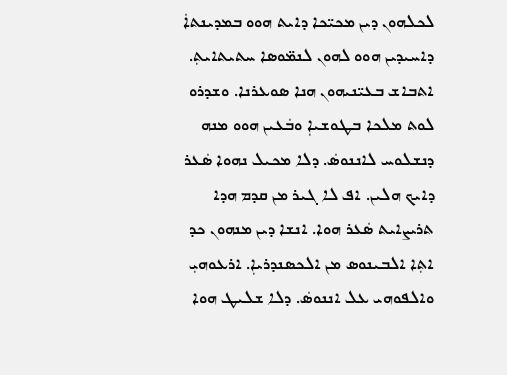ܠܟܠܗܘܢ ܕܝܢ ܡܟܝ̈ܟܐ ܕܐܝܬ ܗܘܘ ܒܡܕܝܢܬܐܿ ܕܐܚܝܕܝܢ ܗܘܘ ܠܗܘܢ ܠܢܡ̈ܘܣܐ ܚܬܝܬܐܝܬܼ. ܐܬܒܐܫ ܒܥܝ̈ܢܝܗܘܢ ܗܢܐ ܣܘܥܪܢܐ. ܘܫܕܪܘ ܠܘܬ ܡܠܟܐ ܒܛܘܫܝܐܼ ܘܒܿܥܝܢ ܗܘܘ ܡܢܗ ܕܢܫܠܘܚ ܠܐܢܢܘܣܿ. ܕܠܐ ܡܟܝܠ ܢܗܘܐ ܣܿܥܪ ܕܐܝܟ ܗܠܝܢ. ܐܦ ܠܐ ܓܝܪ ܡܢ ܩܕܡ ܗܕܐ ܬܪܝܨܐܝܬ ܣܿܥܪ ܗܘܐ. ܐܢܫܐ ܕܝܢ ܡܢܗܘܢ ܟܕ ܐܬܼܐ ܐܠܒܝܢܘܣ ܡܢ ܐܠܟܣܢܕܪܝܐܼ. ܐܪܥܘܗܝܼ ܘܐܠܦܘܗܝ ܥܠ ܐܢܢܘܣܿ. ܕܠܐ ܫܠܝܛ ܗܘܐ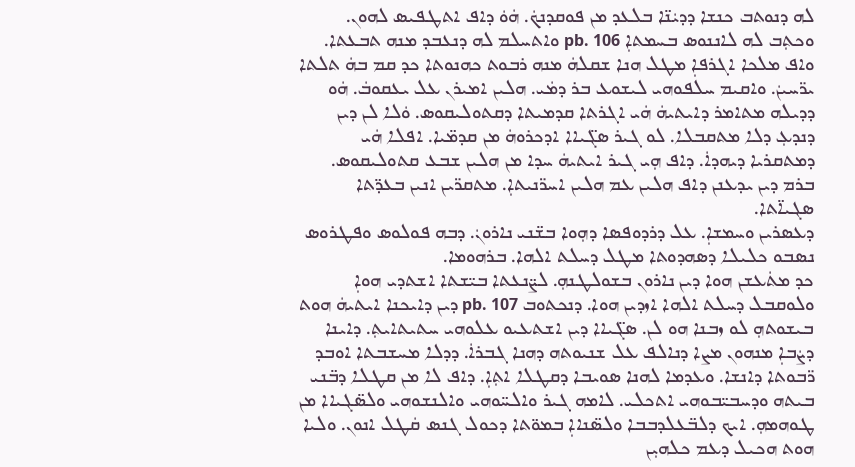ܠܗ ܕܢܘܬܒ ܟܢܫܐ ܕܕܝܿܢ̈ܐ ܒܠܥܕ ܡܢ ܦܘܩܕܢܟܿ. ܗܿܘܿ ܕܐܦ ܐܬܛܦܝܣ ܠܗܘܢ. ܘܟܬܼܒ ܠܗ ܠܐܢܢܘܣ ܒܚܡܬܐܼ pb. 106 ܘܐܬܚܠܡ ܠܗ ܕܢܥܒܕ ܡܢܗ ܬܒܥܬܐ. ܘܐܦ ܡܠܟܐ ܐܓܪܦܐܼ ܡܛܠ ܗܢܐ ܫܩܠܗܿ ܡܢܗ ܪܒܘܬ ܟܗܢܘܬܐ ܟܕ ܩܡ ܒܗܿ ܬܠܬܐ ܝܪ̈ܚܝܢܿ. ܘܐܩܝܡ ܚܠܦܘܗܝ ܠܝܫܘܥ ܒܪ ܕܡܿܝ. ܗܠܝܢ ܐܡܝܪܢ ܥܠ ܝܥܩܘܒܿ. ܗܿܘ ܕܕܝܠܗ ܡܬܐܡܪ ܕܐܝܬܝܗܿ ܗܿܝ ܐܓܪܬܐ ܩܕܡܝܬܐ ܕܩܬܘܠܝܩܘܣ. ܘܿܠܐ ܠܢ ܕܝܢ ܕܢܕܥܼ ܕܠܐ ܡܬܩܒܠܐ. ܠܘ ܓܝܪ ܣܓ̈ܝܐܐ ܐܕܟܪܘܗܿ ܡܢ ܩܕܡ̈ܝܐ. ܐܦܠܐ ܗܿܝ ܕܡܬܩܪܝܐ ܕܝܗܕܐܿ. ܕܐܦ ܗܼܝ ܓܝܪ ܐܝܬܝܗܿ ܚܕܐ ܡܢ ܗܠܝܢ ܫܒܥ ܩܬܘܠܝܩܘܣ. ܒܪܡ ܕܝܢ ܝܕܥܢܢ ܕܐܦ ܗܠܝܢ ܥܡ ܗܠܝܢ ܐܚܪ̈ܢܝܬܐܼ. ܡܬܩܪ̈ܝܢ ܐܢܝܢ ܒܥܕ̈ܬܐ ܣܓܝܐ̈ܬܐ.
ܕܥܣܪܝܢ ܘܚܡܫܐܼ. ܥܠ ܕܪܕܘܦܣܐ ܕܗܼܘܐ ܒܫ̈ܢܝ ܢܐܪܘܢܿ. ܕܒܗ ܦܘܠܘܣ ܘܦܛܪܘܣ ܢܣܒܘ ܟܠܝܠܐ ܕܣܗܕܘܬܐ ܡܛܠ ܕܚܠܬ ܐܠܗܐ. ܒܪܗܘܡܐ.
ܟܕ ܡܬܿܥܫܢ ܗܘܐ ܕܝܢ ܢܐܪܘܢ ܒܫܘܠܛܢܗܼ. ܠܨ̈ܢܥܬܐ ܒܝ̈ܫܬܐ ܐܫܬܕܝ ܗܘܐܼ ܘܠܘܩܒܠ ܕܚܠܬ ܐܠܗܐ ܐܙܕܝܢ ܗܘܐ. ܕܢܟܬܘܒ pb. 107 ܕܝܢ ܕܐܝܟܢܐ ܐܝܬܝܗܿ ܗܘܬ ܒܝܫܘܬܗܼ ܠܘ ܙܒܢܐ ܗܘ ܠܢ. ܣܓ̈ܝܐܐ ܕܝܢ ܐܫܬܥܝܘ ܥܠܘܗܝ ܚܬܝܬܐܝܬܼ. ܕܐܝܢܐ ܕܨܿܒܐܼ ܡܢܗܘܢ ܡܨܐ ܕܢܐܠܦ ܥܠ ܫܢܝܘܬܗ ܕܗܢܐ ܓܒܪܐܿ. ܕܕܠܐ ܡܚܫܒܬܐ ܐܘܒܕ ܪ̈ܒܘܬܐ ܕܐܢܫܐ. ܘܥܕܡܐ ܠܗܢܐ ܣܘܝܒܐ ܕܩܛܠܐ ܐܬܼܐܼ. ܕܐܦ ܠܐ ܡܢ ܩܛܠܐ ܕܒ̈ܢܝ ܒܝܬܗ ܘܕܚܒܝ̈ܒܘܗܝ ܐܬܟܠܝ. ܠܐܡܗ ܓܝܪ ܘܐܠܚ̈ܘܗܝ ܘܐܠܢܫܘܗܝ ܘܠܣ̈ܓܝܐܐ ܡܢ ܛܘܗܡܗܼ. ܐܝܟ ܕܠܒ̈ܥܠܕܒܒܐ ܘܠܣ̈ܢܐܐܼ ܒܡܘ̈ܬܐ ܕܟܘܠ ܓܢܣ ܩܿܛܠ ܐܢܘܢ. ܘܠܝܐ ܗܘܬ ܗܟܝܠ ܕܥܡ ܟܠܗܝܼܢ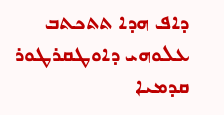ܕܐܦ ܗܕܐ ܬܬܟܬܒ ܥܠܘܗܝ ܕܐܘܛܩܪܛܘܪ ܩܕܡܝܐ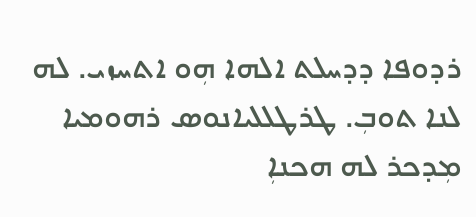ܪܕܘܦܐ ܕܕܚܠܬ ܐܠܗܐ ܗܼܘ ܐܬܚܙܝ. ܠܗ ܠܢܐ ܬܘܒܼ. ܛܪܛܠܠܝܐܢܘܣ ܪܗܘܡܝܐ ܡܼܕܟܪ ܠܗ ܗܟܢܐܼ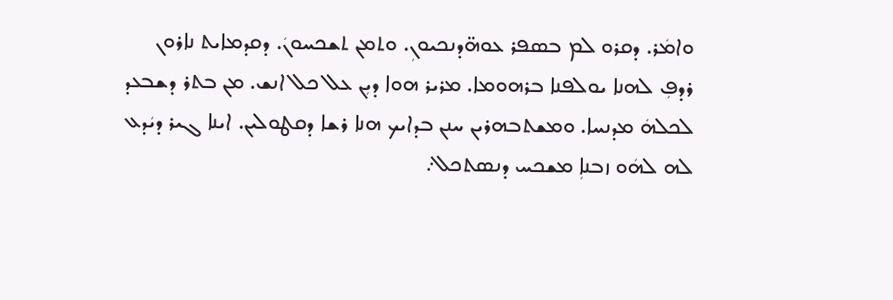ܘܐܡܿܪ. ܕܩܪܘ ܠܡ ܒܣܦܪ ܥܘܗ̈ܕܢܟܝܘܢܼ. ܘܬܡܢ ܬܫܟܚܘܢܿ. ܕܩܕܡܐܝܬ ܢܐܪܘܢ ܪܕܦܼ ܠܗܢܐ ܝܘܠܦܢܐ ܒܪܗܘܡܐ. ܡܪܝܪ ܗܘܐ ܕܝܼܢ ܥܠ ܟܠ ܐܢܫ. ܡܢ ܒܬܪ ܕܫܒܥܕ ܠܟܠܗܿ ܡܕܢܚܐ. ܘܡܫܬܒܗܪܝܢ ܚܢܢ ܒܕܐܝܟ ܗܢܐ ܪܫܐ ܕܩܛܘܠܝܢ. ܐܝܢܐ ܓܝܪ ܕܝܿܕܥ ܠܗ ܠܗܿܘ ܙܒܢܐܼ ܡܫܟܚ ܕܢܣܬܟܠ܇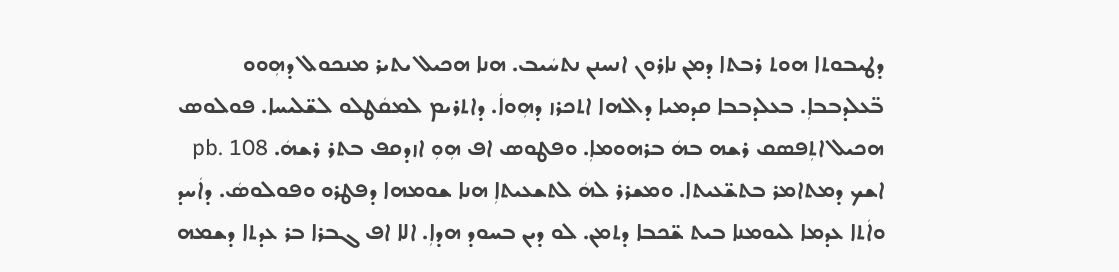ܕܛܝܒܘܬܐ ܗܘܬ ܪܒܬܐ ܕܡܢ ܢܐܪܘܢ ܐܢܚܢܢ ܢܬܚܿܝܒ. ܗܢܐ ܗܟܝܠ ܝܬܝܪ ܡܢܟܘܠ ܕܗܼܘܘ ܒ̈ܥܠܕܒܒܐܼ. ܒܥܠܕܒܒܐ ܩܕܡܝܐ ܕܐܠܗܐ ܐܬܟܪܙ ܕܗܼܘܐܿ. ܕܐܬܪܝܡ ܠܡܩܿܛܠܘ ܠܫ̈ܠܝܚܐ. ܦܘܠܘܣ ܗܟܝܠ ܐܬܼܦܣܩ ܪܫܗ ܒܗܿ ܒܪܗܘܡܐܼ. ܘܦܛܘܣ ܐܦ ܗܼܘܼ ܐܙܕܩܦ ܒܬܪ ܪܫܗܿ. pb. 108 ܐܫܟ ܕܡܬܐܡܪ ܒܬܫ̈ܥܝܬܐ. ܘܡܫܪܪ ܠܗܿ ܠܬܫܥܝܬܐܼ ܗܢܐ ܫܘܡܗܐ ܕܦܛܪܘ ܘܦܘܠܘܣܿ. ܕܐܿܚܕ ܘܐܿܬܐ ܥܕܡܐ ܠܝܘܡܢܐ ܒܝܬ ܫ̈ܟܒܐ ܕܬܡܢ. ܠܘ ܕܝܢ ܒܚܘܕ ܗܕܐܼ. ܐܠܐ ܐܦ ܓܒܪܐ ܒܪ ܥܕܬܐ ܕܫܡܗ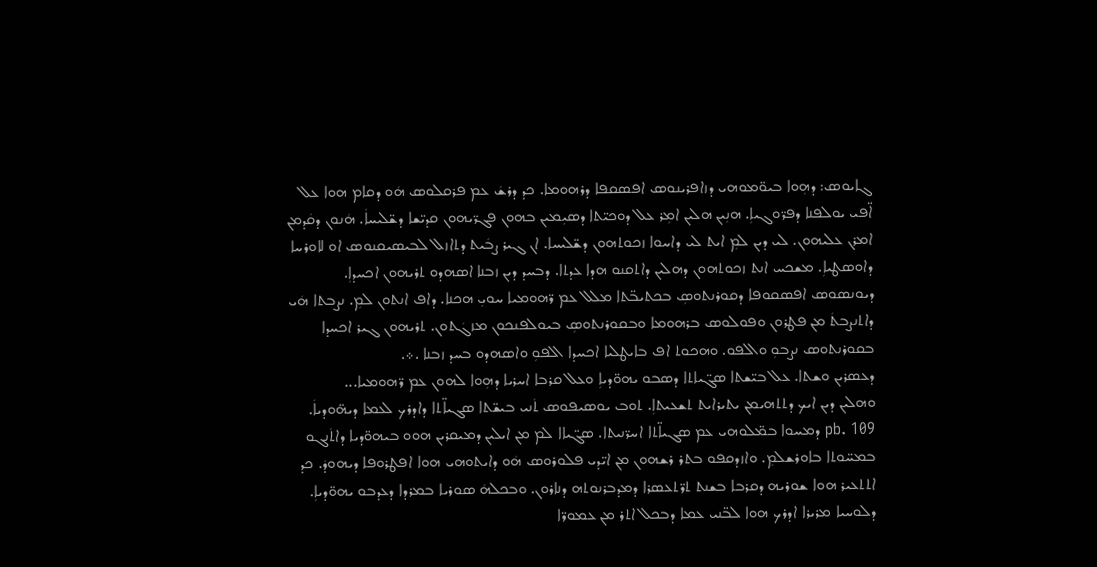ܓܐܝܘܣ: ܕܗܼܘܐ ܒܝܘ̈ܡܘܗܝ ܕܙܐܦܪܝܢܘܣ ܐܦܣܩܦܐ ܕܪܗܘܡܐ. ܟܕ ܕܪܫܿ ܥܡ ܦܪܩܠܘܣ ܗܿܘ ܕܩܐܡ ܗܘܐ ܥܠ ܐ̈ܦܝ ܝܘܠܦܢܐ ܕܦܪ̈ܘܓܝܐܼ. ܗܢܼܝܢ ܗܠܝܢ ܐܡܼܪ ܥܠ ܕܘܟܝ̈ܬܐ ܕܣܝܼܡܝܢ ܒܗܘܢ ܦܓܪ̈ܝܗܘܢ ܩܕܝ̈ܫܐ ܕܫ̈ܠܝܚܐܿ. ܗܿܢܘܢ ܕܩܿܕܡܢ ܐܡܪܢ ܥܠܝܗܘܢ. ܠܝ ܕܝܢ ܠܡܼ ܐܝܬ ܠܝ ܕܐܚܘܐ ܙܟܘܬܗܘܢ ܕܫ̈ܠܝܚܐ. ܐܢ ܓܝܪ ܨܒܿܝܬ ܕܬܐܙܠ ܠܒܝܣܝܩܢܘܣ ܐܘ ܠܐܘܪܚܐ ܕܐܘܣܛܝܐܼ. ܡܫܟܚ ܐܢܬ ܙܟܘܬܗܘܢ ܕܗܠܝܢ ܕܐܬܩܢܘ ܗܕܐ ܥܕܬܐ. ܕܒܚܕ ܕܝܢ ܙܒܢܐ ܐܣܗܕܘ ܬܪܝܗܘܢ ܐܟܚܕܐܼ. ܕܝܘܢܣܘܣ ܐܦܣܩܘܦܐ ܕܩܘܪܢܬܘܣܼ ܒܟܬܝܒ̈ܬܐ ܡܠܠ ܥܡ ܪ̈ܗܘܡܝܐ ܚܘܝܼ ܗܟܢܐ. ܕܐܦ ܐܢܬܘܢ ܠܡܼ. ܢܨܒܬܐ ܗܿܝ ܕܐܬܢܨܒܬܿ ܡܢ ܦܛܪܘܢ ܘܦܘܠܘܣ ܒܪܗܘܡܐ ܘܒܩܘܪܢܬܘܣܼ ܒܝܘܠܦܢܟܘܢ ܡܙܓܿܬܘܢ. ܬܪܝܗܘܢ ܓܝܪ ܐܟܚܕܐ ܒܩܘܪܢܬܘܣ ܢܨܒܘܼ ܘܐܠܦܘ. ܘܗܟܘܬ ܐܦ ܒܐܝܛܠܝܐ ܐܟܚܕܐ ܐܠܦܘܼ ܘܐܣܗܕܘ ܒܚܕ ܙܒܢܐ .܀.
ܕܥܣܪܝܢ ܘܫܬܐ. ܥܠ ܒܝ̈ܫܬܐ ܣܓ̈ܝܐܬܐ ܕܣܒܘ ܝܗܘ̈ܕܝܐܼ ܘܥܠ ܩܪܒܐ ܐܚܪܝܐ ܕܗܼܘܐ ܠܗܘܢ ܥܡ ܪ̈ܗܘܡܝܐ...
ܘܗܠܝܢ ܕܝܢ ܐܝܟ ܕܬܬܗܝܡܢ ܝܬܝܪܐܝܬ ܬܫܥܝܬܐܼ. ܬܘܒ ܝܘܣܝܦܘܣ ܬܿܢܝ ܒܝܫ̈ܬܐ ܣܓܝܐ̈ܬܐ ܕܐܕܪܟ ܠܥܡܐ ܕܝܗ̈ܘܕܝܐܿ. pb. 109 ܕܡܚܘܐ ܒܡ̈ܠܘܗܝ ܥܡ ܣܓܝܐ̈ܬܐ ܐܚܪ̈ܢܝܬܐ. ܣܓ̈ܝܐܐ ܠܡ ܡܢ ܐܝܠܝܢ ܕܡܝܩܪܝܢ ܗܘܘ ܒܝܗܘ̈ܕܝܐ ܕܐܬܿܢܓܘ ܒܡܚ̈ܘܬܐ ܒܐܘܪܫܠܡܼ. ܘܐܙܕܩܦܘ ܒܬܪ ܪܫܗܘܢ ܡܢ ܐܝ̈ܕܝ ܦܠܘܪܘܣ ܗܿܘ ܕܐܝܬܘܗܝ ܗܘܐ ܐܦܛܪܘܦܐ ܕܝܗܘܕܿ. ܟܕ ܐܬܬܥܝܪ ܗܘܐ ܫܘܪܝܗ ܕܩܪܒܐ ܒܫܢܬ ܬܪ̈ܬܥܣܪܐ ܕܡܕܒܪܢܘܬܗ ܕܢܐܪܘܢ. ܘܒܟܠܗܿ ܣܘܪܝܐ ܒܡܪܕܐ ܕܥܕܒܘ ܝܗܘ̈ܕܝܐܼ. ܕܠܘܚܝܐ ܡܪܝܪܐ ܐܕܪܟ ܗܘܐ ܠܒ̈ܢܝ ܥܡܐ ܕܒܟܠ ܐܬܪ ܡܢ ܥܡܘܪ̈ܐ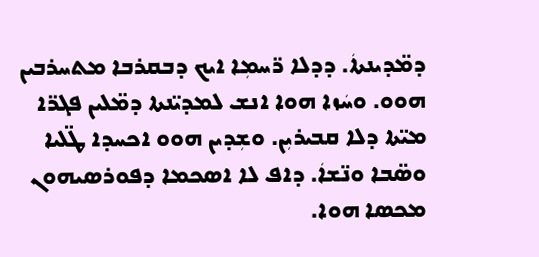ܕܡ̈ܕܝܢܬܐܿ. ܕܕܠܐ ܪ̈ܚܡܼܐ ܐܝܟ ܕܒܩܪܒܐ ܡܬܚܪܒܝܢ ܗܘܘ. ܘܚܿܙܐ ܗܘܐ ܐܢܫ ܠܡܕܝ̈ܢܬܐ ܕܡ̈ܠܝܢ ܦܓܪ̈ܐ ܡܝ̈ܬܐ ܕܠܐ ܩܒܝܪܝܼܢ. ܘܫܼܕܝܢ ܗܘܘ ܐܟܚܕܐ ܛ̈ܠܝܐ ܘܣ̈ܒܐ ܘܢ̈ܫܐܿ. ܕܐܦ ܠܐ ܐܣܟܡܐ ܕܦܘܪܣܝܗܘܢ ܡܟܣܐ ܗܘܐ.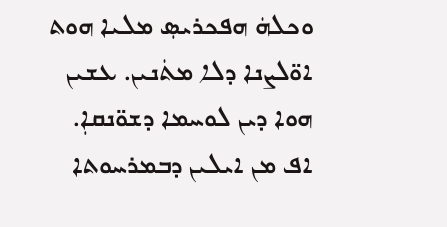ܘܟܠܗܿ ܗܦܟܪܝܣܼ ܡܠܝܐ ܗܘܬ ܐܘ̈ܠܨܢܐ ܕܠܐ ܡܬܿܢܝܢ. ܥܫܝܢ ܗܘܐ ܕܝܢ ܠܘܚܡܐ ܕܫܘ̈ܢܩܐܼ. ܐܦ ܡܢ ܐܝܠܝܢ ܕܒܡܪܚܘܬܐ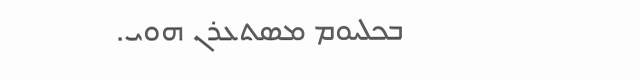ܒܟܠܝܘܡ ܡܣܬܥܪܢ ܗܘܝ.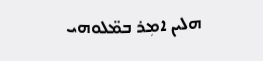ܗܠܝܢ ܐܡܼܪ ܒܡ̈ܠܘܗܝ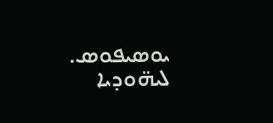ܝܘܣܝܦܘܣ. ܠܝܗ̈ܘܕܝܐ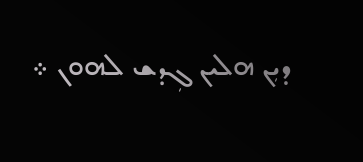ܕܝܼܢ ܗܠܝܢ ܓܼܕܫ ܠܗܘܢ ܀